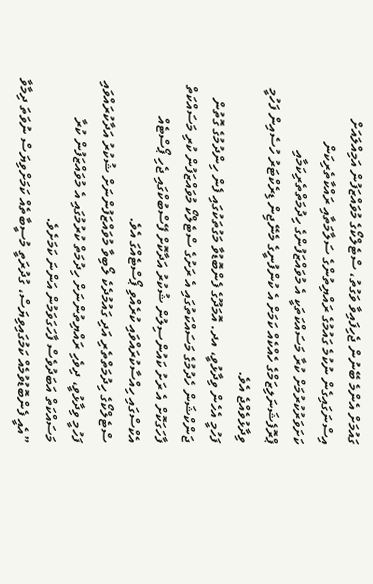ގައުމަށް އެންމެ ބޭނުން ޖެހިފައިވާ ވަގުތު، ސްޓެލްކޯގެ މުވައްޒަފުން އަމިއްލައަށް އިސްނަގައިގެން ނުކުމެ ގައުމުގެ ރައްޔިތުންގެ ސަލާމަތާއި ރައްކާތެރިކަން ކަށަވަރުކުރުމަށް ކުރާ މަސައްކަތަކީ އެ މުވައްޒަފުންގެ ހިދުމަތްތެރިކަމާއި ޕްރޮފެޝަނަލިޒަމްގެ ހެއްކެއް ކަމަށް އެ ކުންފުނީގެ މެނޭޖިން ޑިރެކްޓަރު ހުސެއިން ފަހުމީ ވިދާޅުވެއްޖެ އެވެ.
ފަހުމީ އެހެން ވިދާޅުވީ، އދ. އޮމަދޫގެ ފެންބޮޑުވާ މަގުތަކުގައި ފެން ހިންދުމުގެ ގޮތުން ޖަންކްޝަން ހެދުމުގެ މަސައްކަތުގައި އެ ރަށުގެ ސްޓެލްކޯ މުވައްޒަފުން ކުރި މަސައްކަތް ފާހަގަކޮށް އެ ރަށު ކައުންސިލުން ޝުކުރު އަދާކޮށް ފޭސްބުކްގައި ޖެހި ޕޯސްޓެއް އެކްސްގައި ހިއްސާކުރައްވައި ކުރެއްވި ޕޯސްޓެއްގަ އެވެ.
ސްޓެލްކޯގެ ހިދުމަތްތެރި އަދި ގައުމުދެކެ ލޯބިވާ މުވައްޒަފުންނަށް ޝުކުރު އަދާކުރައްވައި ފަހުމީ ވިދާޅުވީ، ދިވެހި ރައްޔިތުންނަށް ހިދުމަތް ކުރުމުގައި އެ މުވައްޒަފުން ކުރާ މަސައްކަތް އަބަދުވެސް ފާހަގަވަމުން އަންނަ ކަމަށެވެ.
”އެއީ ފެންބޮޑުވުމެއް ކަމުގައިވިޔަސް، ގުދުރަތީ މުސީބާތެއް ކަމަށްވިޔަސް ނުވަތަ ދިމާވާ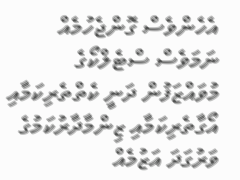އެހެންވެސް ގޮންޖެހުމެއް ނަމަވެސް ސްޓެލްކޯގެ މުވައްޒަފުން ދަނީ ކެތްތެރިކަމާއި އޯގާތެރިކަމާއި ޒިންމާދާރުކަމުގެ ވަރުގަދަ އަޒުމެއް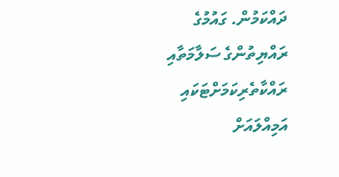ދައްކަމުން. ގައުމުގެ ރައްޔިތުންގެ ސަލާމަތާއި ރައްކާތެރިކަމަށްޓަކައި އަމިއްލައަށް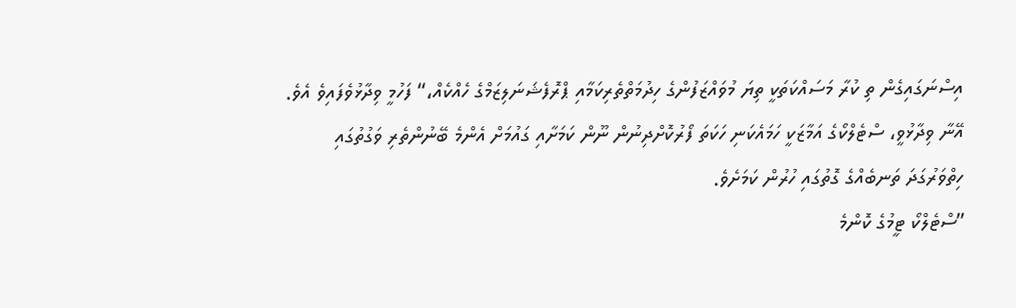އިސްނަގައިގެން ތި ކުރާ މަސައްކަތަކީ ތިޔަ މުވައްޒަފުންގެ ހިދުމަތްތެރިކަމާއި ޕްރޮފެޝަނަލިޒަމްގެ ހެއްކެއް،“ ފަހުމީ ވިދާޅުވެފައިވެ އެވެ.
އޭނާ ވިދާޅުވީ، ސްޓެލްކޯގެ އަމާޒަކީ ހަމައެކަނި ހަކަތަ ފޯރުކޮށްދިނުން ނޫން ކަމަށާއި ގައުމަށް އެންމެ ބޭނުންތެރި ވަގުތުގައި ހިތްވަރުގަދަ ތަނބެއްގެ ގޮތުގައި ހުރުން ކަމަށެވެ.
”ސްޓެލްކޯ ޓީމުގެ ކޮންމެ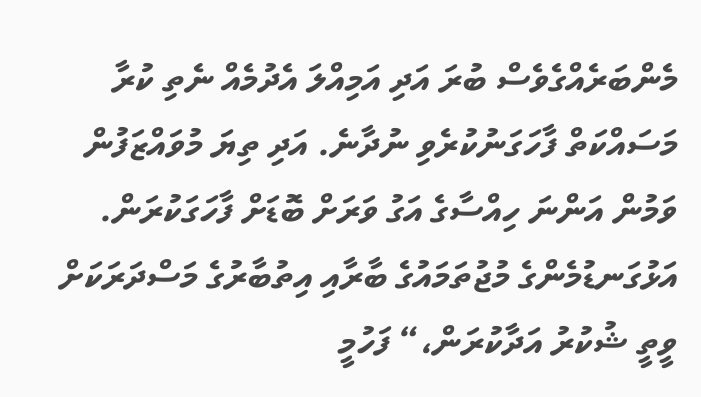މެންބަރެއްގެވެސް ބުރަ އަދި އަމިއްލަ އެދުމެއް ނެތި ކުރާ މަސައްކަތް ފާހަގަނުކުރެވި ނުދާނެ. އަދި ތިޔަ މުވައްޒަފުން ވަމުން އަންނަ ހިއްސާގެ އަގު ވަރަށް ބޮޑަށް ފާހަގަކުރަން. އަޅުގަނޑުމެންގެ މުޖުތަމައުގެ ބާރާއި އިތުބާރުގެ މަސްދަރަކަށް ވީތީ ޝުކުރު އަދާކުރަން،“ ފަހުމީ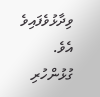ވިދާޅުވެފައިވެ އެވެ.
ގުޅުންހުރި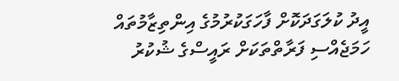އީދު ކުލަގަދަކޮށް ފާހަގަކުރުމުގެ އިންތިޒާމުތައް ހަމަޖެއްސި ފަރާތްތަކަށް ރައީސްގެ ޝުކުރު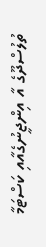ތުލުސްދޫގެ އާ އިންޖީނުގެއާއި ކަސްޓަމާ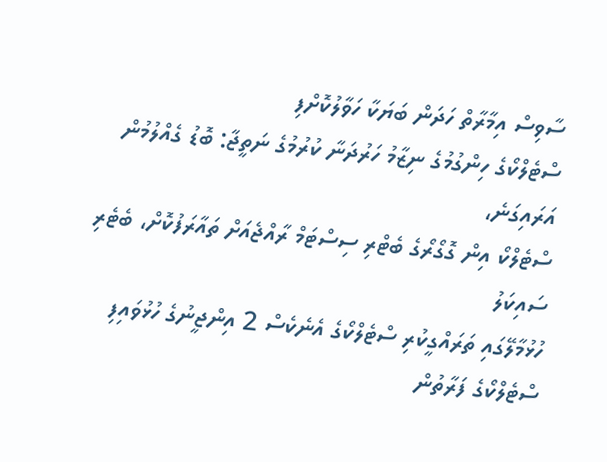ސާވިސް އިމާރާތް ހަދަން ބަޔަކާ ހަވާލުކޮށްފި
ސްޓެލްކޯގެ ހިންގުމުގެ ނިޒާމު ހަރުދަނާ ކުރުމުގެ ނަތީޖާ: ބޮޑު ގެއްލުމުން އަރައިގަނެ،
ސްޓެލްކޯ އިން ގޮގޯރޯގެ ބެޓްރި ސިސްޓަމް ރާއްޖެއަށް ތައާރަފުކޮށް، ބެޓެރި ސައިކަލު
ހުޅުމާލޭގައި ތަރައްގީކުރި ސްޓެލްކޯގެ އެނެކެސް 2 އިންޖީނުގެ ހުޅުވައިފި
ސްޓެލްކޯގެ ފަރާތުން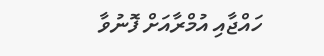ހައްޖާއި އުމްރާއަށް ފޮނުވާ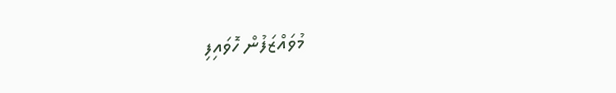މުވައްޒަފުން ހޮވައިފި